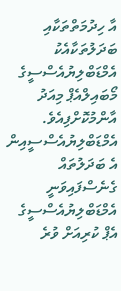އާ ހިދުމަތްތަކާއި ބަދަލުތަކާއެކު އެމްޑަބްލިޔުއެސްސީގެ މޯބައިލްއެޕް މިއަދު އާންމުކޮށްފިއެވެ.
އެމްޑަބްލިޔުއެސްސީއިން އެ ބަދަލުތައް ގެނެސްފައިވަނީ އެމްޑަބްލިޔުއެސްސީގެ އެޕް ކުރިއަށް ވުރެ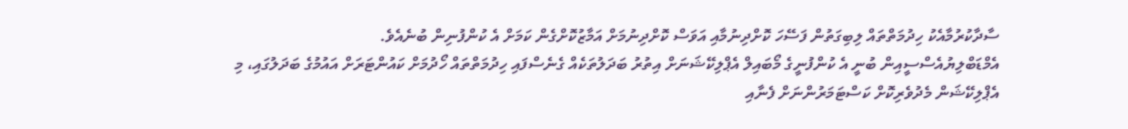ސާދާކުރުމާއެކު ހިދުމަތްތައް ލިބިގަތުން ފަސޭހަ ކޮށްދިނުމާއި އަވަސް ކޮށްދިނުމަށް އަމާޒުކޮށްގެން ކަމަށް އެ ކުންފުނިން ބުނެއެވެ.
އެމްޑަބްލިޔުއެސްސީއިން ބުނީ އެ ކުންފުނީގެ މޯބައިލް އެޕްލިކޭޝަނަށް އިތުރު ބަދަލުތަކެއް ގެނެސްފައި ހިދުމަތްތައް ހޯދުމަށް ކައުންޓަރަށް އައުމުގެ ބަދަލުގައި، މި އެޕްލިކޭޝަން މެދުވެރިކޮށް ކަސްޓަމަރުންނަށް ފެނާއި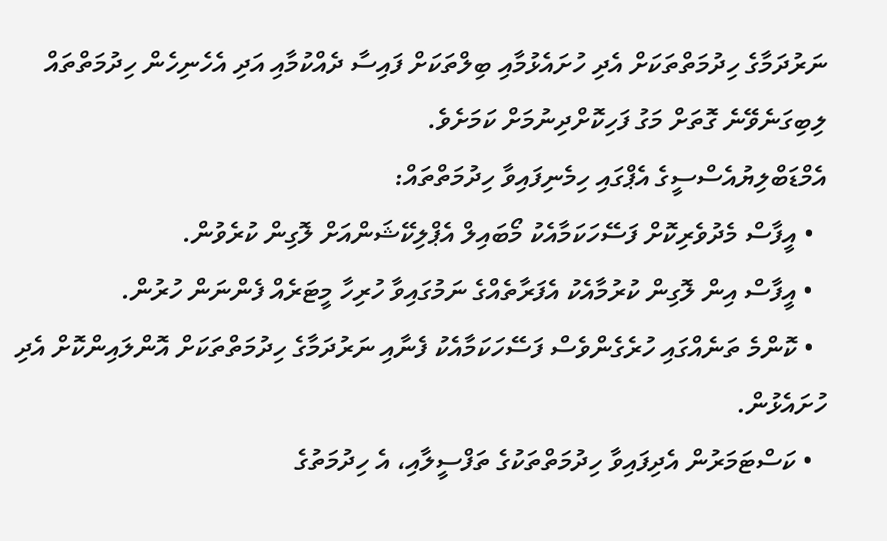ނަރުދަމާގެ ހިދުމަތްތަކަށް އެދި ހުށައެޅުމާއި ބިލްތަކަށް ފައިސާ ދެއްކުމާއި އަދި އެހެނިހެން ހިދުމަތްތައް ލިބިގަނެވޭނެ ގޮތަށް މަގު ފަހިކޮށްދިނުމަށް ކަމަށެވެ.
އެމްޑަބްލިޔުއެސްސީގެ އެޕްގައި ހިމެނިފައިވާ ހިދުމަތްތައް:
  • އީފާސް މެދުވެރިކޮށް ފަސޭހަކަމާއެކު މޯބައިލް އެޕްލިކޭޝަންއަށް ލޮގިން ކުރެވުން.
  • އީފާސް އިން ލޮގިން ކުރުމާއެކު އެފަރާތެއްގެ ނަމުގައިވާ ހުރިހާ މީޓަރެއް ފެންނަން ހުރުން.
  • ކޮންމެ ތަނެއްގައި ހުރެގެންވެސް ފަސޭހަކަމާއެކު ފެނާއި ނަރުދަމާގެ ހިދުމަތްތަކަށް އޮންލައިންކޮށް އެދި ހުށައެޅުން.
  • ކަސްޓަމަރުން އެދިފައިވާ ހިދުމަތްތަކުގެ ތަފްސީލާއި، އެ ހިދުމަތުގެ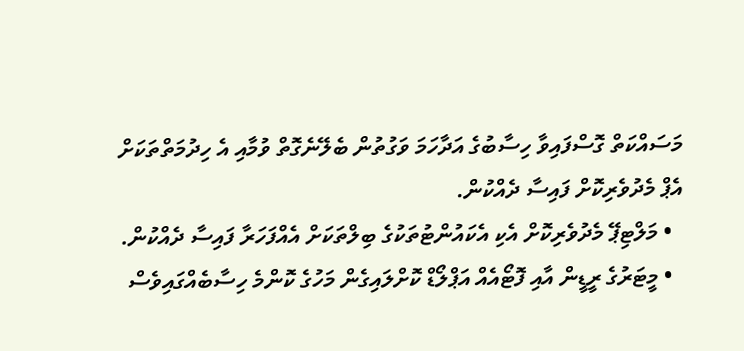މަސައްކަތް ގޮސްފައިވާ ހިސާބުގެ އަދާހަމަ ވަގުތުން ބެލޭނެގޮތް ވުމާއި އެ ހިދުމަތްތަކަށް އެޕް މެދުވެރިކޮށް ފައިސާ ދެއްކުން.
  • މަލްޓިޕޭ މެދުވެރިކޮށް އެކި އެކައުންޓުތަކުގެ ބިލްތަކަށް އެއްފަހަރާ ފައިސާ ދެއްކުން.
  • މީޓަރުގެ ރީޑީން އާއި ފޮޓޯއެއް އަޕްލޯޑް ކޮށްލައިގެން މަހުގެ ކޮންމެ ހިސާބެއްގައިވެސް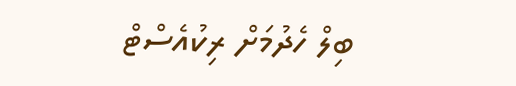ބިލް ހެދުމަށް ރިކުއެސްޓް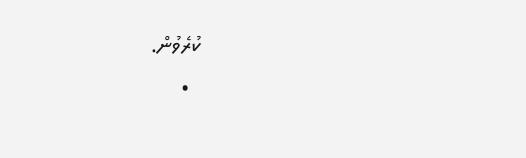ކުރެވުން.
  •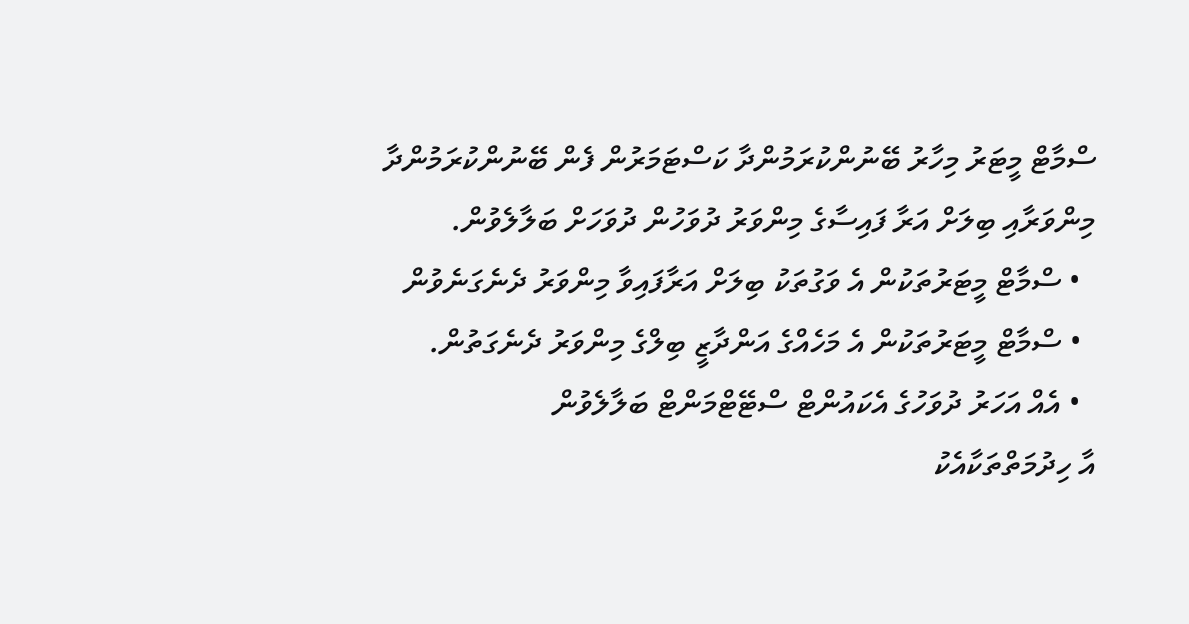ސްމާޓް މީޓަރު މިހާރު ބޭނުންކުރަމުންދާ ކަސްޓަމަރުން ފެން ބޭނުންކުރަމުންދާ މިންވަރާއި ބިލަށް އަރާ ފައިސާގެ މިންވަރު ދުވަހުން ދުވަހަށް ބަލާލެވުން.
  • ސްމާޓް މީޓަރުތަކުން އެ ވަގުތަކު ބިލަށް އަރާފައިވާ މިންވަރު ދެނެގަނެވުން
  • ސްމާޓް މީޓަރުތަކުން އެ މަހެއްގެ އަންދާޒީ ބިލްގެ މިންވަރު ދެނެގަތުން.
  • އެއް އަހަރު ދުވަހުގެ އެކައުންޓް ސްޓޭޓްމަންޓް ބަލާލެވުން
އާ ހިދުމަތްތަކާއެކު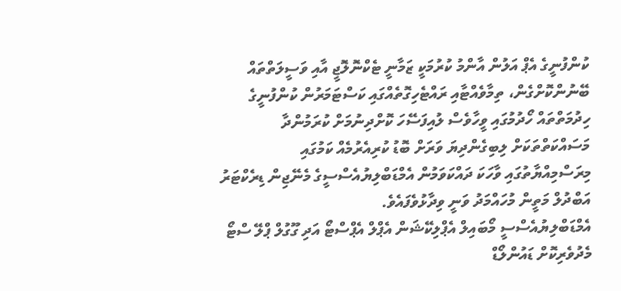ކުންފުނީގެ އެޕް އަލުން އާންމު ކުރުމަކީ ޒަމާނީ ޓެކްނޮލޮޖީ އާއި ވަސީލަތްތައް ބޭނުންކޮށްގެން، ތިމާވެއްޓާއި ރައްޓެހިގޮތެއްގައި ކަސްޓަމަރުން ކުންފުނީގެ ހިދުމަތްތައް ހޯދުމުގައި ވީހާވެސް ލުއިފަސޭހަ ކޮށްދިނުމަށް ކުރަމުންދާ މަސައްކަތްތަކަށް ލިބިގެންދިޔަ ވަރަށް ބޮޑު ކުރިއެރުމެއް ކަމުގައި މިރަސްމިއްޔާތުގައި ވާހަކަ ދައްކަވަމުން އެމްޑަބްލިޔުއެސްސީގެ މެނޭޖިން ޑިރެކްޓަރު އަބްދުލް މަތީން މުހައްމަދު ވަނީ ވިދާޅުވެފައެވެ.
އެމްޑަބްލިޔުއެސްސީ މޯބައިލް އެޕްލިކޭޝަން އެޕްލް އެޕްސްޓޯ އަދި ގޫގުލް ޕްލޭ ސްޓޯ މެދުވެރިކޮށް ޑައުންލޯޑް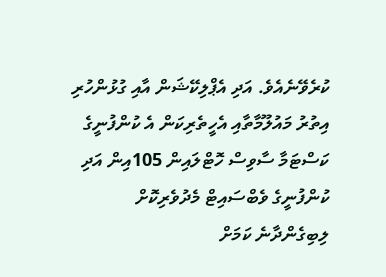ކުރެވޭނެއެވެ. އަދި އެޕްލިކޭޝަން އާއި ގުޅުންހުރި އިތުރު މައުލޫމާތާއި އެހީތެރިކަން އެ ކުންފުނީގެ ކަސްޓަމާ ސާވިސް ހޮޓްލައިން 105އިން އަދި ކުންފުނީގެ ވެބްސައިޓް މެދުވެރިކޮށް ލިބިގެންދާނެ ކަމަށް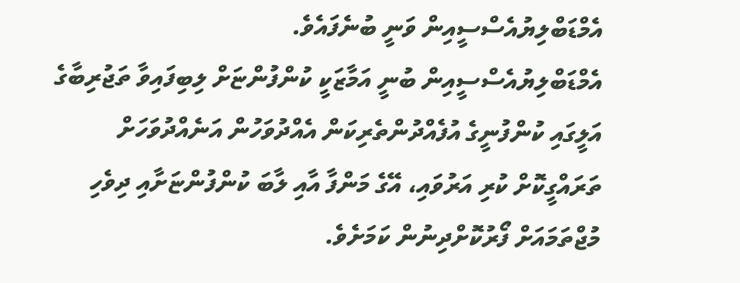އެމްޑަބްލިޔުއެސްސީއިން ވަނީ ބުނެފައެވެ.
އެމްޑަބްލިޔުއެސްސީއިން ބުނީ އަމާޒަކީ ކުންފުންޏަށް ލިބިފައިވާ ތަޖުރިބާގެ އަލީގައި ކުންފުނީގެ އުފެއްދުންތެރިކަން އެއްދުވަހުން އަނެއްދުވަހަށް ތަރައްގީކޮށް ކުރި އަރުވައި، އޭގެ މަންފާ އާއި ލާބަ ކުންފުންޏަށާއި ދިވެހި މުޖްތަމައަށް ފޯރުކޮށްދިނުން ކަމަށެވެ.